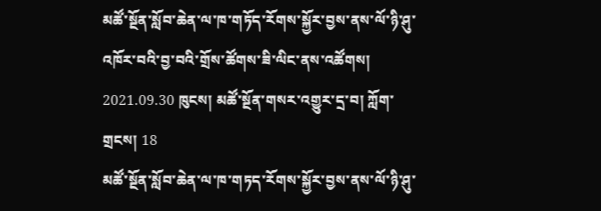མཚོ་སྔོན་སློབ་ཆེན་ལ་ཁ་གཏོད་རོགས་སྐྱོར་བྱས་ནས་ལོ་ཉི་ཤུ་འཁོར་བའི་བྱ་བའི་གྲོས་ཚོགས་ཟི་ལིང་ནས་འཚོགས།
2021.09.30 ཁུངས། མཚོ་སྔོན་གསར་འགྱུར་དྲ་བ། ཀློག་གྲངས། 18
མཚོ་སྔོན་སློབ་ཆེན་ལ་ཁ་གཏད་རོགས་སྐྱོར་བྱས་ནས་ལོ་ཉི་ཤུ་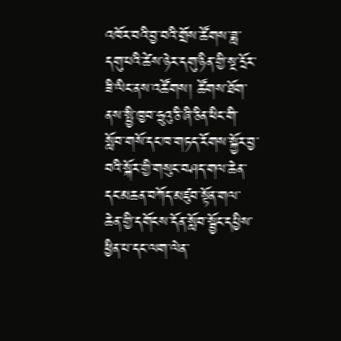འཁོར་བའི་བྱ་བའི་གྲོས་ཚོགས་ཟླ་དགུ་པའི་ཚེས་ཉེར་དགུ་ཉིན་གྱི་སྔ་དྲོར་ཟི་ལིང་ནས་འཚོགས། ཚོགས་ཐོག་ནས་སྤྱི་ཁྱབ་ཧྲུའུ་ཅི་ཞི་ཅིན་ཕིང་གི་སློབ་གསོ་དང་ཁ་གཏད་རོགས་སྐྱོར་བྱ་བའི་སྐོར་གྱི་གསུང་བཤད་གལ་ཆེན་དང་མཆན་བཀོད་མཛུབ་སྟོན་གལ་ཆེན་གྱི་དགོངས་དོན་སློབ་སྦྱོང་དཔྱིས་ཕྱིན་པ་དང་ལག་ལེན་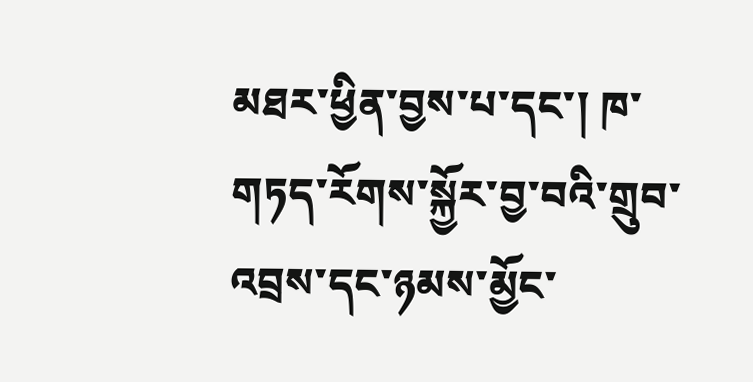མཐར་ཕྱིན་བྱས་པ་དང་། ཁ་གཏད་རོགས་སྐྱོར་བྱ་བའི་གྲུབ་འབྲས་དང་ཉམས་མྱོང་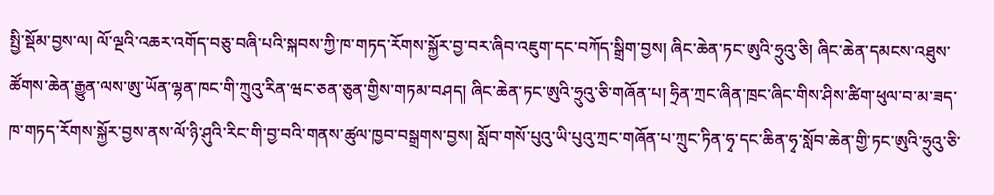སྤྱི་སྡོམ་བྱས་ལ། ལོ་ལྔའི་འཆར་འགོད་བཅུ་བཞི་པའི་སྐབས་ཀྱི་ཁ་གཏད་རོགས་སྐྱོར་བྱ་བར་ཞིབ་འཇུག་དང་བཀོད་སྒྲིག་བྱས། ཞིང་ཆེན་ཏང་ཨུའི་ཧྲུའུ་ཅི། ཞིང་ཆེན་དམངས་འཐུས་ཚོགས་ཆེན་རྒྱུན་ལས་ཨུ་ཡོན་ལྷན་ཁང་གི་ཀྲུའུ་རིན་ཝང་ཅན་ཅུན་གྱིས་གཏམ་བཤད། ཞིང་ཆེན་ཏང་ཨུའི་ཧྲུའུ་ཅི་གཞོན་པ། ཧྲིན་ཀྲང་ཞིན་ཁྲང་ཞིང་གིས་ཤིས་ཚིག་ཕུལ་བ་མ་ཟད་ཁ་གཏད་རོགས་སྐྱོར་བྱས་ནས་ལོ་ཉི་ཤུའི་རིང་གི་བྱ་བའི་གནས་ཚུལ་ཁྱབ་བསྒྲགས་བྱས། སློབ་གསོ་པུའུ་ཡི་པུའུ་ཀྲང་གཞོན་པ་ཀྲུང་ཏིན་ཧྭ་དང་ཆིན་ཧྭ་སློབ་ཆེན་གྱི་ཏང་ཨུའི་ཧྲུའུ་ཅི་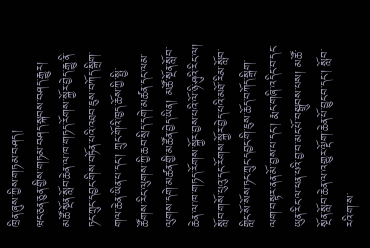ཁྲིན་ཞུས་ཀྱིས་གཏམ་བཤད།
ཝང་ཅན་ཅུན་གྱིས་གཏམ་བཤད་སྐབས་བཤད་རྒྱུར། མཚོ་སྔོན་སློབ་ཆེན་ལ་ཁ་གཏད་རོགས་སྐྱོར་བྱེད་རྒྱུ་ནི་ཏང་ཀྲུང་དབྱང་གིས་བཏོན་པའི་འཐབ་ཇུས་བཀོད་སྒྲིག་གལ་ཆེན་ཡིན་པ་དང་། ཀྲུང་གོའི་ཁྱད་ཆོས་ཀྱི་སྤྱི་ཚོགས་རིང་ལུགས་ཀྱི་ཆབ་སྲིད་དགེ་མཚན་དང་ལམ་ལུགས་དགེ་མཚན་གྱི་མཚོན་བྱེད་ཡིན། མཚོ་སྔོན་སློབ་ཆེན་ལ་ཁ་གཏད་རོགས་སྐྱོར་བྱས་པའི་ལོ་ཉི་ཤུའི་རིང་ལ། སློབ་གསོ་པུའུ་དང་རོགས་སྐྱོར་བྱེད་པའི་མཐོ་རིམ་སློབ་གླིང་སོ་སོས་ཏང་ཀྲུང་དབྱང་གི་ཇུས་ཆོད་བཀོད་སྒྲིག་ལག་བསྟར་ནན་མོ་བྱས་པ་དང་། རྨང་གཞི་འདིང་བ་དང་ཡུན་རིང་ལ་ཕན་པའི་བྱ་བ་མང་པོ་བསྒྲུབས་པས། མཚོ་སྔོན་སློབ་ཆེན་ལ་འགྱུར་ལྡོག་ཆེན་པོ་བྱུང་བ་དང་། སློབ་རའི་ག་ས་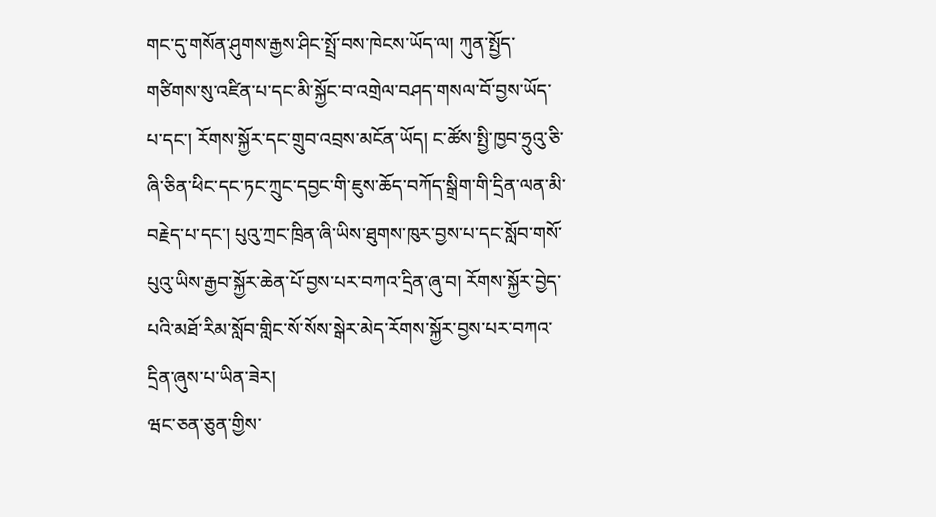གང་དུ་གསོན་ཤུགས་རྒྱས་ཤིང་སྤྲོ་བས་ཁེངས་ཡོད་ལ། ཀུན་སྤྱོད་གཙིགས་སུ་འཛིན་པ་དང་མི་སྐྱོང་བ་འགྲེལ་བཤད་གསལ་བོ་བྱས་ཡོད་པ་དང་། རོགས་སྐྱོར་དང་གྲུབ་འབྲས་མངོན་ཡོད། ང་ཚོས་སྤྱི་ཁྱབ་ཧྲུའུ་ཅི་ཞི་ཅིན་ཕིང་དང་ཏང་ཀྲུང་དབྱང་གི་ཇུས་ཆོད་བཀོད་སྒྲིག་གི་དྲིན་ལན་མི་བརྗེད་པ་དང་། པུའུ་ཀྲང་ཁྲིན་ཞི་ཡིས་ཐུགས་ཁུར་བྱས་པ་དང་སློབ་གསོ་པུའུ་ཡིས་རྒྱབ་སྐྱོར་ཆེན་པོ་བྱས་པར་བཀའ་དྲིན་ཞུ་བ། རོགས་སྐྱོར་བྱེད་པའི་མཐོ་རིམ་སློབ་གླིང་སོ་སོས་སྒེར་མེད་རོགས་སྐྱོར་བྱས་པར་བཀའ་དྲིན་ཞུས་པ་ཡིན་ཟེར།
ཝང་ཅན་ཅུན་གྱིས་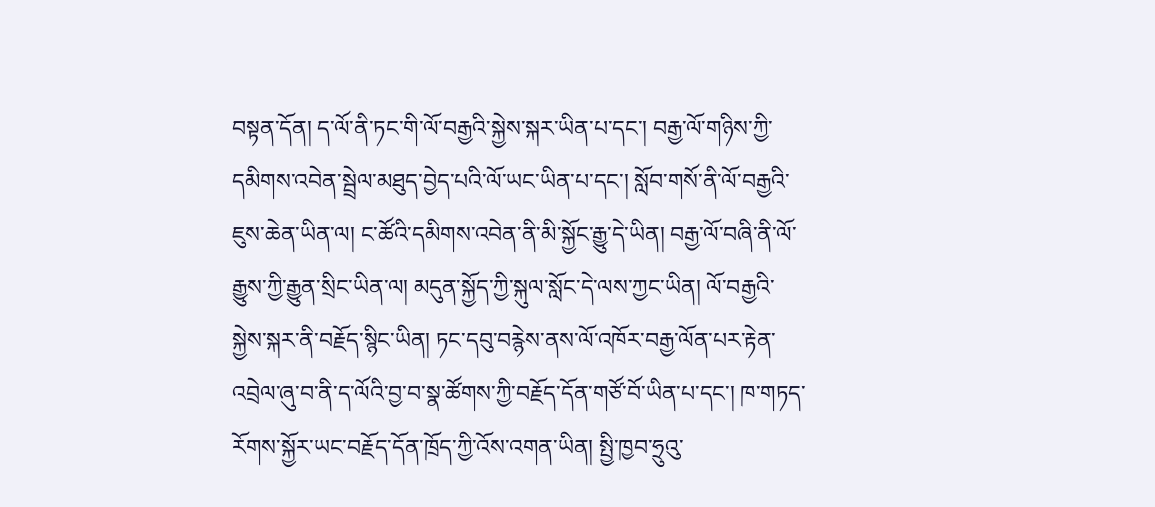བསྟན་དོན། ད་ལོ་ནི་ཏང་གི་ལོ་བརྒྱའི་སྐྱེས་སྐར་ཡིན་པ་དང་། བརྒྱ་ལོ་གཉིས་ཀྱི་དམིགས་འབེན་སྦྲེལ་མཐུད་བྱེད་པའི་ལོ་ཡང་ཡིན་པ་དང་། སློབ་གསོ་ནི་ལོ་བརྒྱའི་ཇུས་ཆེན་ཡིན་ལ། ང་ཚོའི་དམིགས་འབེན་ནི་མི་སྐྱོང་རྒྱུ་དེ་ཡིན། བརྒྱ་ལོ་བཞི་ནི་ལོ་རྒྱུས་ཀྱི་རྒྱུན་སྲིང་ཡིན་ལ། མདུན་སྐྱོད་ཀྱི་སྐུལ་སློང་དེ་ལས་ཀྱང་ཡིན། ལོ་བརྒྱའི་སྐྱེས་སྐར་ནི་བརྗོད་སྙིང་ཡིན། ཏང་དབུ་བརྙེས་ནས་ལོ་འཁོར་བརྒྱ་ལོན་པར་རྟེན་འབྲེལ་ཞུ་བ་ནི་ད་ལོའི་བྱ་བ་སྣ་ཚོགས་ཀྱི་བརྗོད་དོན་གཙོ་བོ་ཡིན་པ་དང་། ཁ་གཏད་རོགས་སྐྱོར་ཡང་བརྗོད་དོན་ཁྲོད་ཀྱི་འོས་འགན་ཡིན། སྤྱི་ཁྱབ་ཧྲུའུ་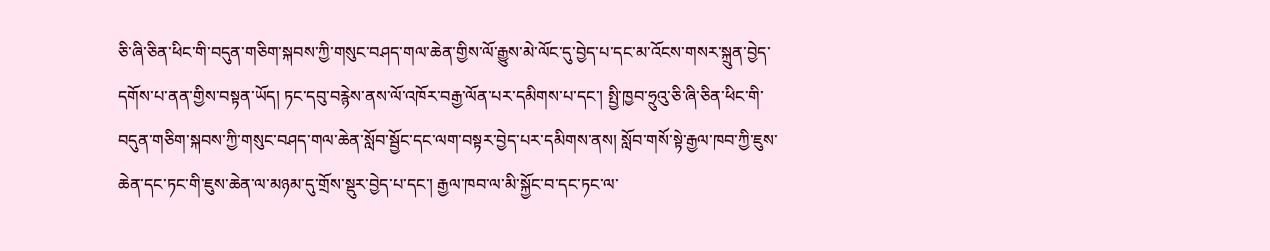ཅི་ཞི་ཅིན་ཕིང་གི་བདུན་གཅིག་སྐབས་ཀྱི་གསུང་བཤད་གལ་ཆེན་གྱིས་ལོ་རྒྱུས་མེ་ལོང་དུ་བྱེད་པ་དང་མ་འོངས་གསར་སྐྲུན་བྱེད་དགོས་པ་ནན་གྱིས་བསྟན་ཡོད། ཏང་དབུ་བརྙེས་ནས་ལོ་འཁོར་བརྒྱ་ལོན་པར་དམིགས་པ་དང་། སྤྱི་ཁྱབ་ཧྲུའུ་ཅི་ཞི་ཅིན་ཕིང་གི་བདུན་གཅིག་སྐབས་ཀྱི་གསུང་བཤད་གལ་ཆེན་སློབ་སྦྱོང་དང་ལག་བསྟར་བྱེད་པར་དམིགས་ནས། སློབ་གསོ་སྟེ་རྒྱལ་ཁབ་ཀྱི་ཇུས་ཆེན་དང་ཏང་གི་ཇུས་ཆེན་ལ་མཉམ་དུ་གྲོས་སྡུར་བྱེད་པ་དང་། རྒྱལ་ཁབ་ལ་མི་སྐྱོང་བ་དང་ཏང་ལ་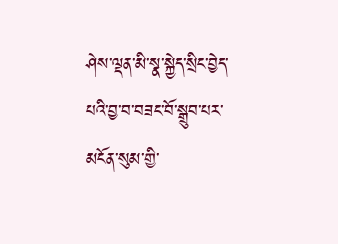ཤེས་ལྡན་མི་སྣ་སྐྱེད་སྲིང་བྱེད་པའི་བྱ་བ་བཟང་བོ་སྒྲུབ་པར་མངོན་སུམ་གྱི་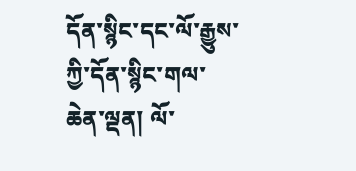དོན་སྙིང་དང་ལོ་རྒྱུས་ཀྱི་དོན་སྙིང་གལ་ཆེན་ལྡན། ལོ་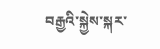བརྒྱའི་སྐྱེས་སྐར་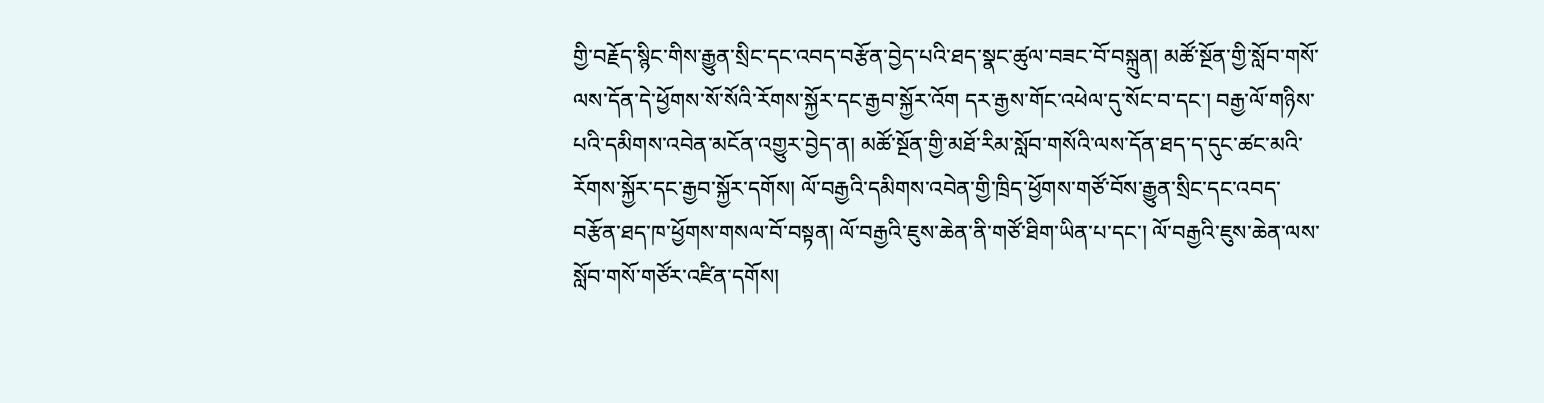གྱི་བརྗོད་སྙིང་གིས་རྒྱུན་སྲིང་དང་འབད་བརྩོན་བྱེད་པའི་ཐད་སྣང་ཚུལ་བཟང་བོ་བསྐྲུན། མཚོ་སྔོན་གྱི་སློབ་གསོ་ལས་དོན་དེ་ཕྱོགས་སོ་སོའི་རོགས་སྐྱོར་དང་རྒྱབ་སྐྱོར་འོག དར་རྒྱས་གོང་འཕེལ་དུ་སོང་བ་དང་། བརྒྱ་ལོ་གཉིས་པའི་དམིགས་འབེན་མངོན་འགྱུར་བྱེད་ན། མཚོ་སྔོན་གྱི་མཐོ་རིམ་སློབ་གསོའི་ལས་དོན་ཐད་ད་དུང་ཚང་མའི་རོགས་སྐྱོར་དང་རྒྱབ་སྐྱོར་དགོས། ལོ་བརྒྱའི་དམིགས་འབེན་གྱི་ཁྲིད་ཕྱོགས་གཙོ་བོས་རྒྱུན་སྲིང་དང་འབད་བརྩོན་ཐད་ཁ་ཕྱོགས་གསལ་བོ་བསྟན། ལོ་བརྒྱའི་ཇུས་ཆེན་ནི་གཙོ་ཐིག་ཡིན་པ་དང་། ལོ་བརྒྱའི་ཇུས་ཆེན་ལས་སློབ་གསོ་གཙོར་འཛིན་དགོས།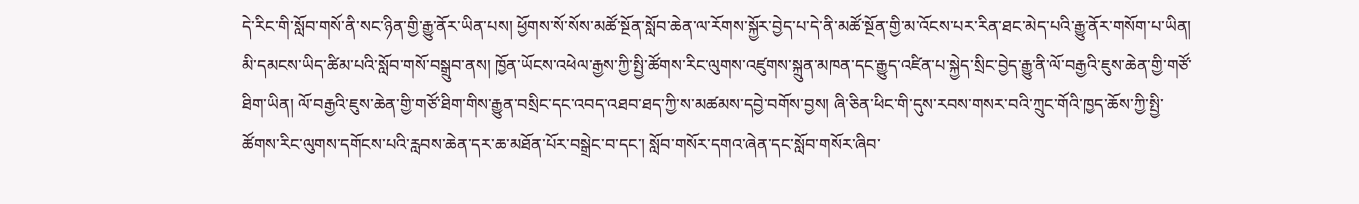དེ་རིང་གི་སློབ་གསོ་ནི་སང་ཉིན་གྱི་རྒྱུ་ནོར་ཡིན་པས། ཕྱོགས་སོ་སོས་མཚོ་སྔོན་སློབ་ཆེན་ལ་རོགས་སྐྱོར་བྱེད་པ་དེ་ནི་མཚོ་སྔོན་གྱི་མ་འོངས་པར་རིན་ཐང་མེད་པའི་རྒྱུ་ནོར་གསོག་པ་ཡིན། མི་དམངས་ཡིད་ཚིམ་པའི་སློབ་གསོ་བསྒྲུབ་ནས། ཁྱོན་ཡོངས་འཕེལ་རྒྱས་ཀྱི་སྤྱི་ཚོགས་རིང་ལུགས་འཛུགས་སྐྲུན་མཁན་དང་རྒྱུད་འཛིན་པ་སྐྱེད་སྲིང་བྱེད་རྒྱུ་ནི་ལོ་བརྒྱའི་ཇུས་ཆེན་གྱི་གཙོ་ཐིག་ཡིན། ལོ་བརྒྱའི་ཇུས་ཆེན་གྱི་གཙོ་ཐིག་གིས་རྒྱུན་བསྲིང་དང་འབད་འཐབ་ཐད་ཀྱི་ས་མཚམས་དབྱེ་བགོས་བྱས། ཞི་ཅིན་ཕིང་གི་དུས་རབས་གསར་བའི་ཀྲུང་གོའི་ཁྱད་ཆོས་ཀྱི་སྤྱི་ཚོགས་རིང་ལུགས་དགོངས་པའི་རླབས་ཆེན་དར་ཆ་མཐོན་པོར་བསྒྲེང་བ་དང་། སློབ་གསོར་དགའ་ཞེན་དང་སློབ་གསོར་ཞིབ་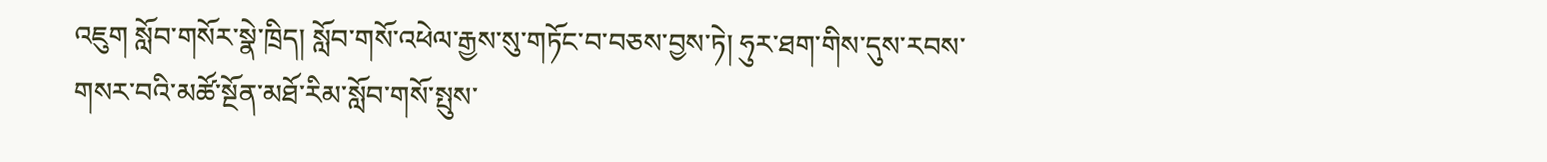འཇུག སློབ་གསོར་སྣེ་ཁྲིད། སློབ་གསོ་འཕེལ་རྒྱས་སུ་གཏོང་བ་བཅས་བྱས་ཏེ། ཧུར་ཐག་གིས་དུས་རབས་གསར་བའི་མཚོ་སྔོན་མཐོ་རིམ་སློབ་གསོ་སྤུས་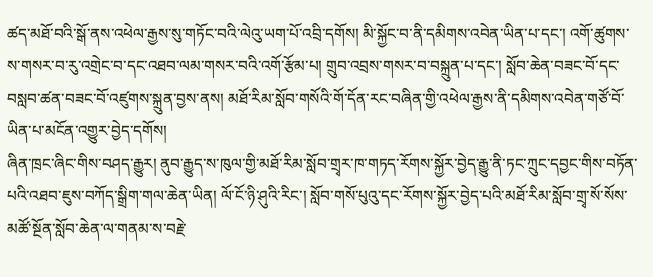ཚད་མཐོ་བའི་སྒོ་ནས་འཕེལ་རྒྱས་སུ་གཏོང་བའི་ལེའུ་ཡག་པོ་འབྲི་དགོས། མི་སྐྱོང་བ་ནི་དམིགས་འབེན་ཡིན་པ་དང་། འགོ་ཚུགས་ས་གསར་བ་རུ་འགྲེང་བ་དང་འཐབ་ལམ་གསར་བའི་འགོ་རྩོམ་པ། གྲུབ་འབྲས་གསར་བ་བསྐྲུན་པ་དང་། སློབ་ཆེན་བཟང་བོ་དང་བསླབ་ཚན་བཟང་བོ་འཛུགས་སྐྲུན་བྱས་ནས། མཐོ་རིམ་སློབ་གསོའི་གོ་དོན་རང་བཞིན་གྱི་འཕེལ་རྒྱས་ནི་དམིགས་འབེན་གཙོ་བོ་ཡིན་པ་མངོན་འགྱུར་བྱེད་དགོས།
ཞིན་ཁྲང་ཞིང་གིས་བཤད་རྒྱུར། ནུབ་རྒྱུད་ས་ཁུལ་གྱི་མཐོ་རིམ་སློབ་གྲྭར་ཁ་གཏད་རོགས་སྐྱོར་བྱེད་རྒྱུ་ནི་ཏང་ཀྲུང་དབྱང་གིས་བཏོན་པའི་འཐབ་ཇུས་བཀོད་སྒྲིག་གལ་ཆེན་ཡིན། ལོ་ངོ་ཉི་ཤུའི་རིང་། སློབ་གསོ་པུའུ་དང་རོགས་སྐྱོར་བྱེད་པའི་མཐོ་རིམ་སློབ་གྲྭ་སོ་སོས་མཚོ་སྔོན་སློབ་ཆེན་ལ་གནམ་ས་བརྗེ་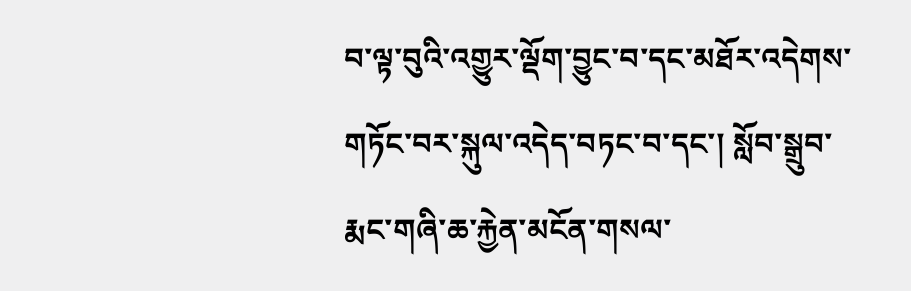བ་ལྟ་བུའི་འགྱུར་ལྡོག་བྱུང་བ་དང་མཐོར་འདེགས་གཏོང་བར་སྐུལ་འདེད་བཏང་བ་དང་། སློབ་སྒྲུབ་རྨང་གཞི་ཆ་རྐྱེན་མངོན་གསལ་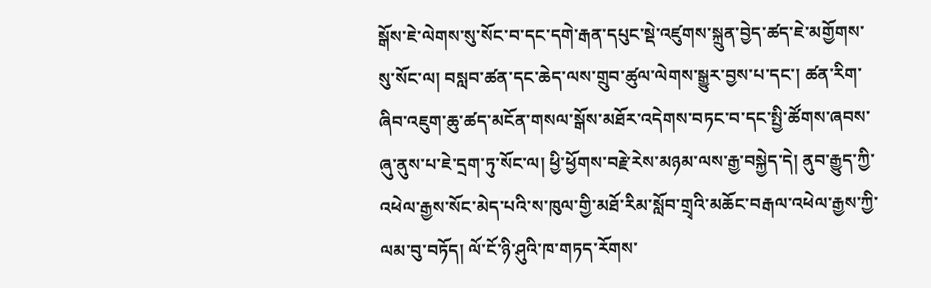སྒོས་ཇེ་ལེགས་སུ་སོང་བ་དང་དགེ་རྒན་དཔུང་སྡེ་འཛུགས་སྐྲུན་བྱེད་ཚད་ཇེ་མགྱོགས་སུ་སོང་ལ། བསླབ་ཚན་དང་ཆེད་ལས་གྲུབ་ཚུལ་ལེགས་སྒྱུར་བྱས་པ་དང་། ཚན་རིག་ཞིབ་འཇུག་ཆུ་ཚད་མངོན་གསལ་སྒོས་མཐོར་འདེགས་བཏང་བ་དང་སྤྱི་ཚོགས་ཞབས་ཞུ་ནུས་པ་ཇེ་དྲག་ཏུ་སོང་ལ། ཕྱི་ཕྱོགས་བརྗེ་རེས་མཉམ་ལས་རྒྱ་བསྐྱེད་དེ། ནུབ་རྒྱུད་ཀྱི་འཕེལ་རྒྱས་སོང་མེད་པའི་ས་ཁུལ་གྱི་མཐོ་རིམ་སློབ་གྲྭའི་མཆོང་བརྒལ་འཕེལ་རྒྱས་ཀྱི་ལམ་བུ་བཏོད། ལོ་ངོ་ཉི་ཤུའི་ཁ་གཏད་རོགས་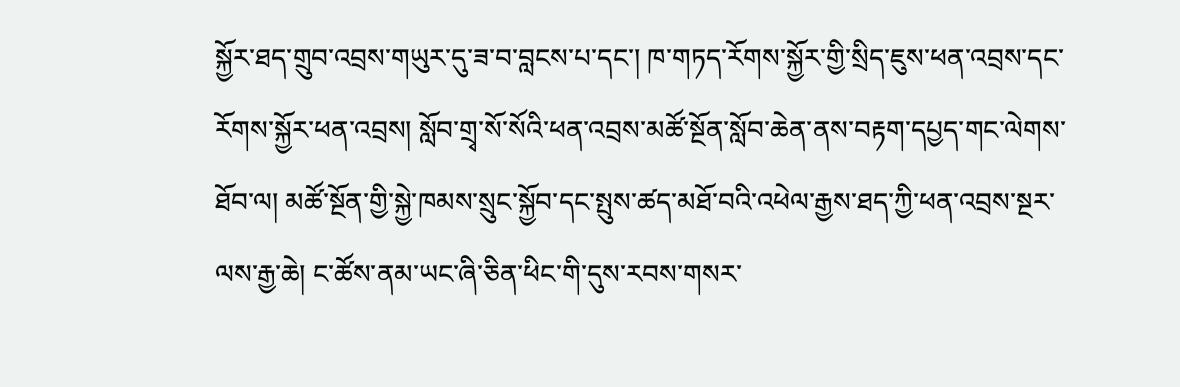སྐྱོར་ཐད་གྲུབ་འབྲས་གཡུར་དུ་ཟ་བ་བླངས་པ་དང་། ཁ་གཏད་རོགས་སྐྱོར་གྱི་སྲིད་ཇུས་ཕན་འབྲས་དང་རོགས་སྐྱོར་ཕན་འབྲས། སློབ་གྲྭ་སོ་སོའི་ཕན་འབྲས་མཚོ་སྔོན་སློབ་ཆེན་ནས་བརྟག་དཔྱད་གང་ལེགས་ཐོབ་ལ། མཚོ་སྔོན་གྱི་སྐྱེ་ཁམས་སྲུང་སྐྱོབ་དང་སྤུས་ཚད་མཐོ་བའི་འཕེལ་རྒྱས་ཐད་ཀྱི་ཕན་འབྲས་སྔར་ལས་རྒྱ་ཆེ། ང་ཚོས་ནམ་ཡང་ཞི་ཅིན་ཕིང་གི་དུས་རབས་གསར་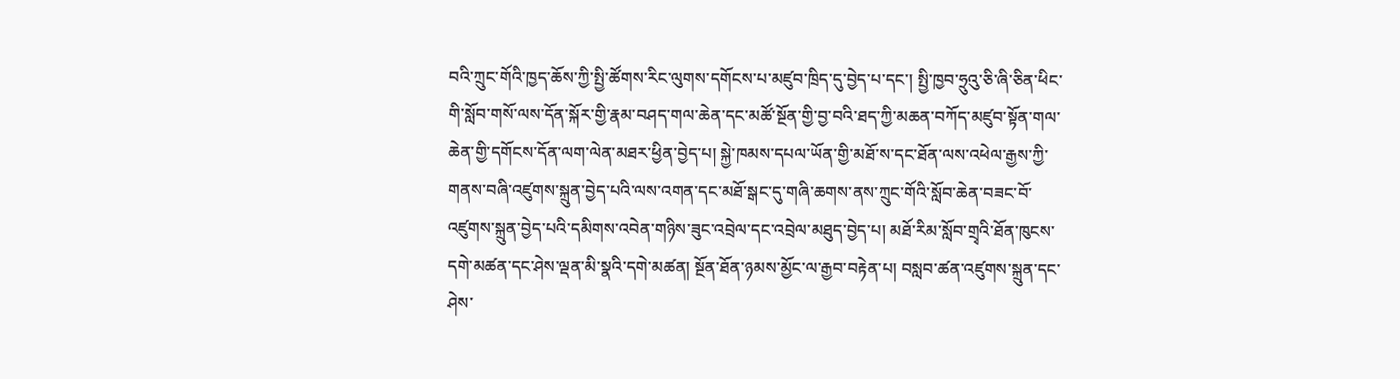བའི་ཀྲུང་གོའི་ཁྱད་ཆོས་ཀྱི་སྤྱི་ཚོགས་རིང་ལུགས་དགོངས་པ་མཛུབ་ཁྲིད་དུ་བྱེད་པ་དང་། སྤྱི་ཁྱབ་ཧྲུའུ་ཅི་ཞི་ཅིན་ཕིང་གི་སློབ་གསོ་ལས་དོན་སྐོར་གྱི་རྣམ་བཤད་གལ་ཆེན་དང་མཚོ་སྔོན་གྱི་བྱ་བའི་ཐད་ཀྱི་མཆན་བཀོད་མཛུབ་སྟོན་གལ་ཆེན་གྱི་དགོངས་དོན་ལག་ལེན་མཐར་ཕྱིན་བྱེད་པ། སྐྱེ་ཁམས་དཔལ་ཡོན་གྱི་མཐོ་ས་དང་ཐོན་ལས་འཕེལ་རྒྱས་ཀྱི་གནས་བཞི་འཛུགས་སྐྲུན་བྱེད་པའི་ལས་འགན་དང་མཐོ་སྒང་དུ་གཞི་ཆགས་ནས་ཀྲུང་གོའི་སློབ་ཆེན་བཟང་བོ་འཛུགས་སྐྲུན་བྱེད་པའི་དམིགས་འབེན་གཉིས་ཟུང་འབྲེལ་དང་འབྲེལ་མཐུད་བྱེད་པ། མཐོ་རིམ་སློབ་གྲྭའི་ཐོན་ཁུངས་དགེ་མཚན་དང་ཤེས་ལྡན་མི་སྣའི་དགེ་མཚན། སྔོན་ཐོན་ཉམས་མྱོང་ལ་རྒྱབ་བརྟེན་པ། བསླབ་ཚན་འཛུགས་སྐྲུན་དང་ཤེས་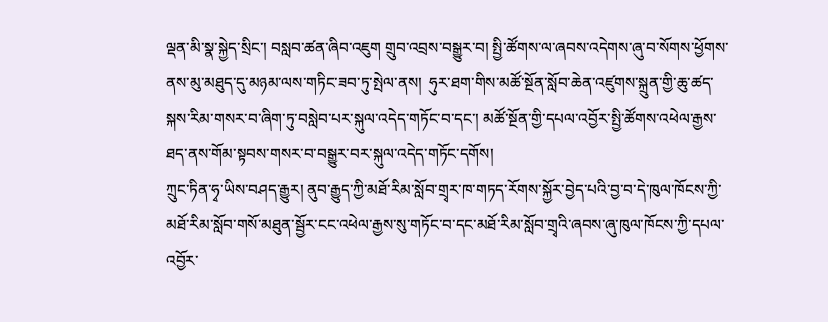ལྡན་མི་སྣ་སྐྱེད་སྲིང་། བསླབ་ཚན་ཞིབ་འཇུག གྲུབ་འབྲས་བསྒྱུར་བ། སྤྱི་ཚོགས་ལ་ཞབས་འདེགས་ཞུ་བ་སོགས་ཕྱོགས་ནས་མུ་མཐུད་དུ་མཉམ་ལས་གཏིང་ཟབ་ཏུ་སྤེལ་ནས།  ཧུར་ཐག་གིས་མཚོ་སྔོན་སློབ་ཆེན་འཛུགས་སྐྲུན་གྱི་ཆུ་ཚད་སྐས་རིམ་གསར་བ་ཞིག་ཏུ་བསླེབ་པར་སྐུལ་འདེད་གཏོང་བ་དང་། མཚོ་སྔོན་གྱི་དཔལ་འབྱོར་སྤྱི་ཚོགས་འཕེལ་རྒྱས་ཐད་ནས་གོམ་སྟབས་གསར་བ་བསྒྱུར་བར་སྐུལ་འདེད་གཏོང་དགོས།
ཀྲུང་ཏིན་ཧྭ་ཡིས་བཤད་རྒྱུར། ནུབ་རྒྱུད་ཀྱི་མཐོ་རིམ་སློབ་གྲྭར་ཁ་གཏད་རོགས་སྐྱོར་བྱེད་པའི་བྱ་བ་དེ་ཁུལ་ཁོངས་ཀྱི་མཐོ་རིམ་སློབ་གསོ་མཐུན་སྦྱོར་ངང་འཕེལ་རྒྱས་སུ་གཏོང་བ་དང་མཐོ་རིམ་སློབ་གྲྭའི་ཞབས་ཞུ་ཁུལ་ཁོངས་ཀྱི་དཔལ་འབྱོར་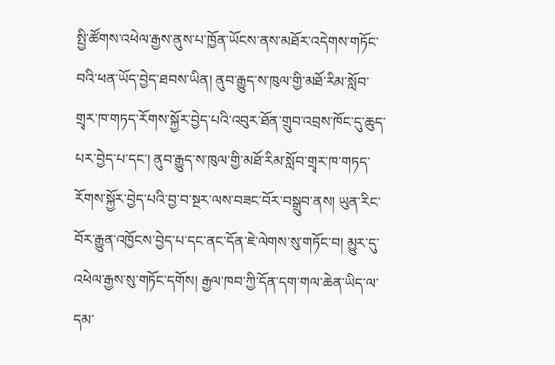སྤྱི་ཚོགས་འཕེལ་རྒྱས་ནུས་པ་ཁྱོན་ཡོངས་ནས་མཐོར་འདེགས་གཏོང་བའི་ཕན་ཡོད་བྱེད་ཐབས་ཡིན། ནུབ་རྒྱུད་ས་ཁུལ་གྱི་མཐོ་རིམ་སློབ་གྲྭར་ཁ་གཏད་རོགས་སྐྱོར་བྱེད་པའི་འབུར་ཐོན་གྲུབ་འབྲས་ཁོང་དུ་ཆུད་པར་བྱེད་པ་དང་། ནུབ་རྒྱུད་ས་ཁུལ་གྱི་མཐོ་རིམ་སློབ་གྲྭར་ཁ་གཏད་རོགས་སྐྱོར་བྱེད་པའི་བྱ་བ་སྔར་ལས་བཟང་བོར་བསྒྲུབ་ནས། ཡུན་རིང་བོར་རྒྱུན་འཁྱོངས་བྱེད་པ་དང་ནང་དོན་ཇེ་ལེགས་སུ་གཏོང་བ། མྱུར་དུ་འཕེལ་རྒྱས་སུ་གཏོང་དགོས། རྒྱལ་ཁབ་ཀྱི་དོན་དག་གལ་ཆེན་ཡིད་ལ་དམ་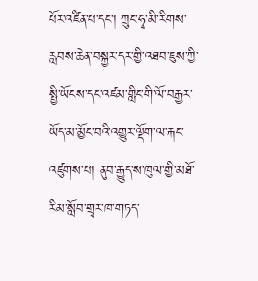པོར་འཛིན་པ་དང་། ཀྲུང་ཧྭ་མི་རིགས་རླབས་ཆེན་བསྐྱར་དར་གྱི་འཐབ་ཇུས་ཀྱི་སྤྱི་ཡོངས་དང་འཛམ་གླིང་གི་ལོ་བརྒྱར་ཡོད་མ་མྱོང་བའི་འགྱུར་ལྡོག་ལ་རྐང་འཛུགས་པ། ནུབ་རྒྱུད་ས་ཁུལ་གྱི་མཐོ་རིམ་སློབ་གྲྭར་ཁ་གཏད་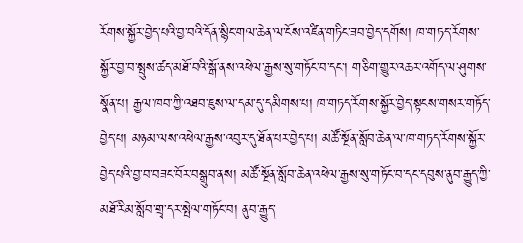རོགས་སྐྱོར་བྱེད་པའི་བྱ་བའི་དོན་སྙིང་གལ་ཆེན་ལ་ངོས་འཛིན་གཏིང་ཟབ་བྱེད་དགོས། ཁ་གཏད་རོགས་སྐྱོར་བྱ་བ་སྤུས་ཚད་མཐོ་བའི་སྒོ་ནས་འཕེལ་རྒྱས་སུ་གཏོང་བ་དང་། གཅིག་གྱུར་འཆར་འགོད་ལ་ཤུགས་སྣོན་པ། རྒྱལ་ཁབ་ཀྱི་འཐབ་ཇུས་ལ་དམ་དུ་དམིགས་པ། ཁ་གཏད་རོགས་སྐྱོར་བྱེད་སྟངས་གསར་གཏོད་བྱེད་པ། མཉམ་ལས་འཕེལ་རྒྱས་འབུར་དུ་ཐོན་པར་བྱེད་པ། མཚོ་སྔོན་སློབ་ཆེན་ལ་ཁ་གཏད་རོགས་སྐྱོར་བྱེད་པའི་བྱ་བ་བཟང་བོར་བསྒྲུབ་ནས། མཚོ་སྔོན་སློབ་ཆེན་འཕེལ་རྒྱས་སུ་གཏོང་བ་དང་དབུས་ནུབ་རྒྱུད་ཀྱི་མཐོ་རིམ་སློབ་གྲྭ་དར་སྤེལ་གཏོང་བ། ནུབ་རྒྱུད་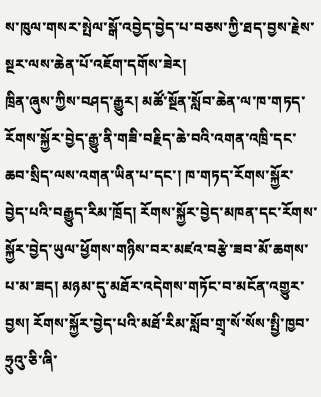ས་ཁུལ་གསར་སྤེལ་སྒོ་འབྱེད་བྱེད་པ་བཅས་ཀྱི་ཐད་བྱས་རྗེས་སྔར་ལས་ཆེན་པོ་འཇོག་དགོས་ཟེར།
ཁྲིན་ཞུས་ཀྱིས་བཤད་རྒྱུར། མཚོ་སྔོན་སློབ་ཆེན་ལ་ཁ་གཏད་རོགས་སྐྱོར་བྱེད་རྒྱུ་ནི་གཟི་བརྗིད་ཆེ་བའི་འགན་འཁྲི་དང་ཆབ་སྲིད་ལས་འགན་ཡིན་པ་དང་། ཁ་གཏད་རོགས་སྐྱོར་བྱེད་པའི་བརྒྱུད་རིམ་ཁྲོད། རོགས་སྐྱོར་བྱེད་མཁན་དང་རོགས་སྐྱོར་བྱེད་ཡུལ་ཕྱོགས་གཉིས་བར་མཛའ་བརྩེ་ཟབ་མོ་ཆགས་པ་མ་ཟད། མཉམ་དུ་མཐོར་འདེགས་གཏོང་བ་མངོན་འགྱུར་བྱས། རོགས་སྐྱོར་བྱེད་པའི་མཐོ་རིམ་སློབ་གྲྭ་སོ་སོས་སྤྱི་ཁྱབ་ཧྲུའུ་ཅི་ཞི་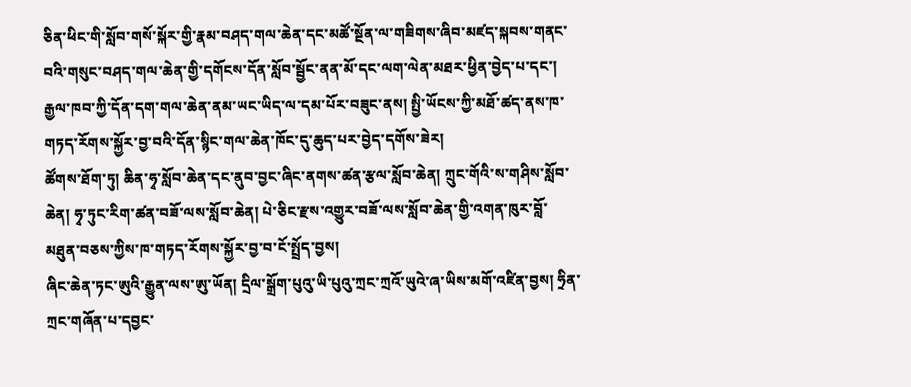ཅིན་ཕིང་གི་སློབ་གསོ་སྐོར་གྱི་རྣམ་བཤད་གལ་ཆེན་དང་མཚོ་སྔོན་ལ་གཟིགས་ཞིབ་མཛད་སྐབས་གནང་བའི་གསུང་བཤད་གལ་ཆེན་གྱི་དགོངས་དོན་སློབ་སྦྱོང་ནན་མོ་དང་ལག་ལེན་མཐར་ཕྱིན་བྱེད་པ་དང་། རྒྱལ་ཁབ་ཀྱི་དོན་དག་གལ་ཆེན་ནམ་ཡང་ཡིད་ལ་དམ་པོར་བཟུང་ནས། སྤྱི་ཡོངས་ཀྱི་མཐོ་ཚད་ནས་ཁ་གཏད་རོགས་སྐྱོར་བྱ་བའི་དོན་སྙིང་གལ་ཆེན་ཁོང་དུ་ཆུད་པར་བྱེད་དགོས་ཟེར།
ཚོགས་ཐོག་ཏུ། ཆིན་ཧྭ་སློབ་ཆེན་དང་ནུབ་བྱང་ཞིང་ནགས་ཚན་རྩལ་སློབ་ཆེན། ཀྲུང་གོའི་ས་གཤིས་སློབ་ཆེན། ཧྭ་ཏུང་རིག་ཚན་བཟོ་ལས་སློབ་ཆེན། པེ་ཅིང་རྫས་འགྱུར་བཟོ་ལས་སློབ་ཆེན་གྱི་འགན་ཁུར་བློ་མཐུན་བཅས་ཀྱིས་ཁ་གཏད་རོགས་སྐྱོར་བྱ་བ་ངོ་སྤྲོད་བྱས།
ཞིང་ཆེན་ཏང་ཨུའི་རྒྱུན་ལས་ཨུ་ཡོན། དྲིལ་སྒྲོག་པུའུ་ཡི་པུའུ་ཀྲང་ཀྲའོ་ཡུའེ་ཞ་ཡིས་མགོ་འཛིན་བྱས། ཧྲིན་ཀྲང་གཞོན་པ་དབྱང་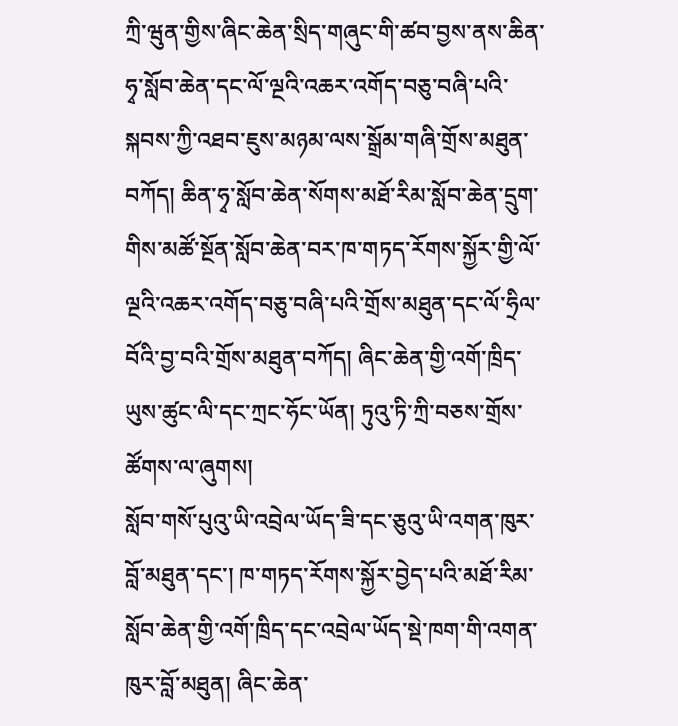ཀྲི་ཝུན་གྱིས་ཞིང་ཆེན་སྲིད་གཞུང་གི་ཚབ་བྱས་ནས་ཆིན་ཧྭ་སློབ་ཆེན་དང་ལོ་ལྔའི་འཆར་འགོད་བཅུ་བཞི་པའི་སྐབས་ཀྱི་འཐབ་ཇུས་མཉམ་ལས་སྒྲོམ་གཞི་གྲོས་མཐུན་བཀོད། ཆིན་ཧྭ་སློབ་ཆེན་སོགས་མཐོ་རིམ་སློབ་ཆེན་དྲུག་གིས་མཚོ་སྔོན་སློབ་ཆེན་བར་ཁ་གཏད་རོགས་སྐྱོར་གྱི་ལོ་ལྔའི་འཆར་འགོད་བཅུ་བཞི་པའི་གྲོས་མཐུན་དང་ལོ་ཧྲིལ་བོའི་བྱ་བའི་གྲོས་མཐུན་བཀོད། ཞིང་ཆེན་གྱི་འགོ་ཁྲིད་ཡུས་ཚུང་ལི་དང་ཀྲང་ཧོང་ཡོན། ཏུའུ་ཏི་ཀྲི་བཅས་གྲོས་ཚོགས་ལ་ཞུགས།
སློབ་གསོ་པུའུ་ཡི་འབྲེལ་ཡོད་ཟི་དང་ཅུའུ་ཡི་འགན་ཁུར་བློ་མཐུན་དང་། ཁ་གཏད་རོགས་སྐྱོར་བྱེད་པའི་མཐོ་རིམ་སློབ་ཆེན་གྱི་འགོ་ཁྲིད་དང་འབྲེལ་ཡོད་སྡེ་ཁག་གི་འགན་ཁུར་བློ་མཐུན། ཞིང་ཆེན་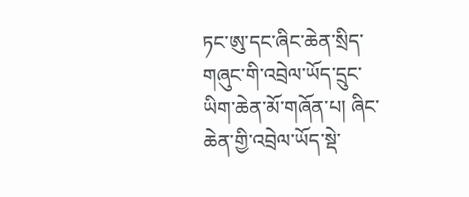ཏང་ཨུ་དང་ཞིང་ཆེན་སྲིད་གཞུང་གི་འབྲེལ་ཡོད་དྲུང་ཡིག་ཆེན་མོ་གཞོན་པ། ཞིང་ཆེན་གྱི་འབྲེལ་ཡོད་སྡེ་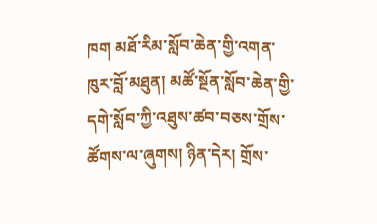ཁག མཐོ་རིམ་སློབ་ཆེན་གྱི་འགན་ཁུར་བློ་མཐུན། མཚོ་སྔོན་སློབ་ཆེན་གྱི་དགེ་སློབ་ཀྱི་འཐུས་ཚབ་བཅས་གྲོས་ཚོགས་ལ་ཞུགས། ཉིན་དེར། གྲོས་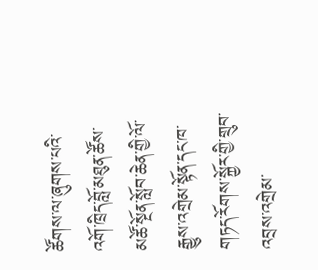ཚོགས་ལ་ཞུགས་པའི་འགོ་ཁྲིད་བློ་མཐུན་ཚོས་མཚོ་སྔོན་སློབ་ཆེན་གྱི་ལོ་རྒྱུས་འགྲེམ་སྟོན་དང་ཁ་གཏད་རོགས་སྐྱོར་གྱི་གྲུབ་འབྲས་འགྲེམ་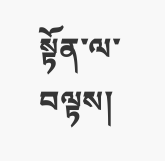སྟོན་ལ་བལྟས།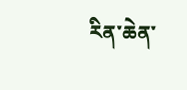རིན་ཆེན་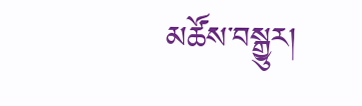མཚོས་བསྒྱུར།